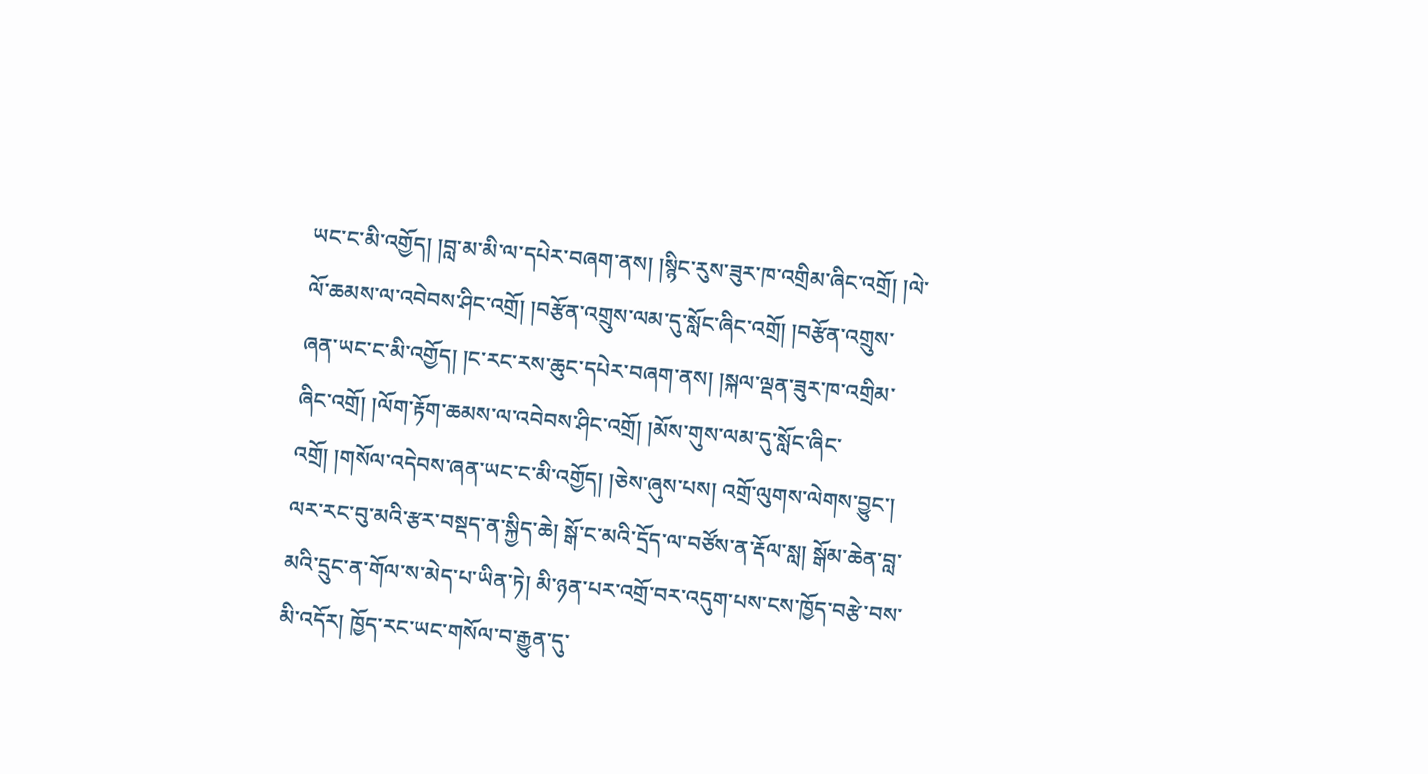ཡང་ང་མི་འགྱོད། །བླ་མ་མི་ལ་དཔེར་བཞག་ནས། །སྙིང་རུས་ཟུར་ཁ་འགྲིམ་ཞིང་འགྲོ། །ལེ་ལོ་ཆམས་ལ་འབེབས་ཤིང་འགྲོ། །བརྩོན་འགྲུས་ལམ་དུ་སློང་ཞིང་འགྲོ། །བརྩོན་འགྲུས་ཞན་ཡང་ང་མི་འགྱོད། །ང་རང་རས་ཆུང་དཔེར་བཞག་ནས། །སྐལ་ལྡན་ཟུར་ཁ་འགྲིམ་ཞིང་འགྲོ། །ལོག་རྟོག་ཆམས་ལ་འབེབས་ཤིང་འགྲོ། །མོས་གུས་ལམ་དུ་སློང་ཞིང་འགྲོ། །གསོལ་འདེབས་ཞན་ཡང་ང་མི་འགྱོད། །ཅེས་ཞུས་པས། འགྲོ་ལུགས་ལེགས་བྱུང་། ལར་རང་བུ་མའི་རྩར་བསྡད་ན་སྐྱིད་ཆེ། སྒོ་ང་མའི་དྲོད་ལ་བཙོས་ན་རྡོལ་སླ། སྒོམ་ཆེན་བླ་མའི་དྲུང་ན་གོལ་ས་མེད་པ་ཡིན་ཏེ། མི་ཉན་པར་འགྲོ་བར་འདུག་པས་ངས་ཁྱོད་བརྩེ་བས་མི་འདོར། ཁྱོད་རང་ཡང་གསོལ་བ་རྒྱུན་དུ་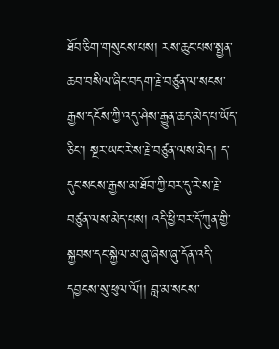ཐོབ་ཅིག་གསུངས་པས། རས་ཆུང་པས་སྤྱན་ཆབ་བསིལ་ཞིང་བདག་རྗེ་བཙུན་ལ་སངས་རྒྱས་དངོས་ཀྱི་འདུ་ཤེས་རྒྱུན་ཆད་མེད་པ་ཡོད་ཅིང་། སྔར་ཡང་རེ་ས་རྗེ་བཙུན་ལས་མེད། ད་དུང་སངས་རྒྱས་མ་ཐོབ་ཀྱི་བར་དུ་རེ་ས་རྗེ་བཙུན་ལས་མེད་པས། འདི་ཕྱི་བར་དོ་ཀུན་གྱི་སྐྱབས་དང་སྐྱེལ་མ་ཞུ་ཞེས་ཞུ་དོན་འདི་དབྱངས་སུ་ཕུལ་ལོ།། བླ་མ་སངས་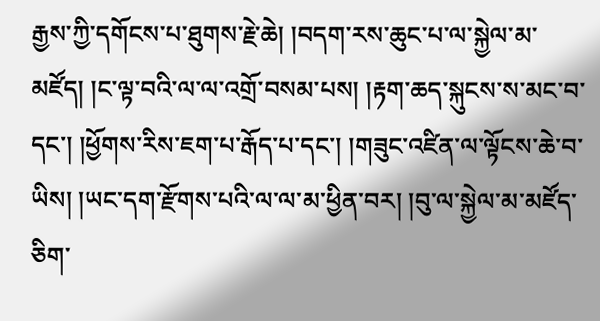རྒྱས་ཀྱི་དགོངས་པ་ཐུགས་རྗེ་ཆེ། །བདག་རས་ཆུང་པ་ལ་སྐྱེལ་མ་མཛོད། །ང་ལྟ་བའི་ལ་ལ་འགྲོ་བསམ་པས། །རྟག་ཆད་སྐུངས་ས་མང་བ་དང་། །ཕྱོགས་རིས་ཇག་པ་རྒོད་པ་དང་། །གཟུང་འཛིན་ལ་ལྟོངས་ཆེ་བ་ཡིས། །ཡང་དག་རྫོགས་པའི་ལ་ལ་མ་ཕྱིན་བར། །བུ་ལ་སྐྱེལ་མ་མཛོད་ཅིག་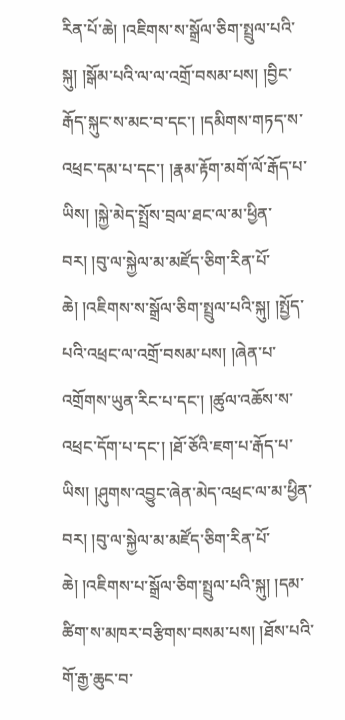རིན་པོ་ཆེ། །འཇིགས་ས་སྒྲོལ་ཅིག་སྤྲུལ་པའི་སྐུ། །སྒོམ་པའི་ལ་ལ་འགྲོ་བསམ་པས། །བྱིང་རྒོད་སྐུང་ས་མང་བ་དང་། །དམིགས་གཏད་ས་འཕྲང་དམ་པ་དང་། །རྣམ་རྟོག་མགོ་ལོ་རྒོད་པ་ཡིས། །སྐྱེ་མེད་སྤྲོས་བྲལ་ཐང་ལ་མ་ཕྱིན་བར། །བུ་ལ་སྐྱེལ་མ་མཛོད་ཅིག་རིན་པོ་ཆེ། །འཇིགས་ས་སྒྲོལ་ཅིག་སྤྲུལ་པའི་སྐུ། །སྤྱོད་པའི་འཕྲང་ལ་འགྲོ་བསམ་པས། །ཞེན་པ་འགྲོགས་ཡུན་རིང་པ་དང་། །ཚུལ་འཆོས་ས་འཕྲང་དོག་པ་དང་། །ཐོ་ཅོའི་ཇག་པ་རྒོད་པ་ཡིས། །ཤུགས་འབྱུང་ཞེན་མེད་འཕྲང་ལ་མ་ཕྱིན་བར། །བུ་ལ་སྐྱེལ་མ་མཛོད་ཅིག་རིན་པོ་ཆེ། །འཇིགས་པ་སྒྲོལ་ཅིག་སྤྲུལ་པའི་སྐུ། །དམ་ཚིག་ས་མཁར་བརྩིགས་བསམ་པས། །ཐོས་པའི་གོ་རྒྱ་ཆུང་བ་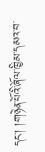དང་། །གཉེན་པོའི་ཞོལ་ཁྱིམ་དམའ་བ་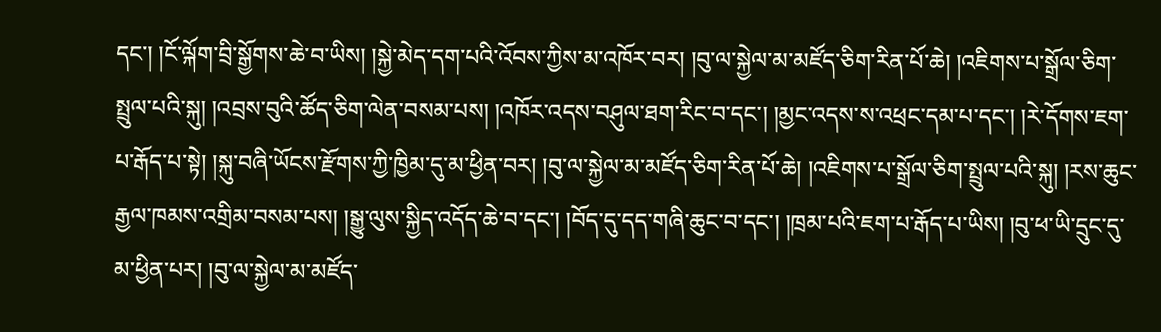དང་། །ངོ་ལྐོག་བྲི་སྒྱོགས་ཆེ་བ་ཡིས། །སྐྱེ་མེད་དག་པའི་འོབས་ཀྱིས་མ་འཁོར་བར། །བུ་ལ་སྐྱེལ་མ་མཛོད་ཅིག་རིན་པོ་ཆེ། །འཇིགས་པ་སྒྲོལ་ཅིག་སྤྲུལ་པའི་སྐུ། །འབྲས་བུའི་ཚོད་ཅིག་ལེན་བསམ་པས། །འཁོར་འདས་བཤུལ་ཐག་རིང་བ་དང་། །མྱང་འདས་ས་འཕྲང་དམ་པ་དང་། །རེ་དོགས་ཇག་པ་རྒོད་པ་སྟེ། །སྐུ་བཞི་ཡོངས་རྫོགས་ཀྱི་ཁྱིམ་དུ་མ་ཕྱིན་བར། །བུ་ལ་སྐྱེལ་མ་མཛོད་ཅིག་རིན་པོ་ཆེ། །འཇིགས་པ་སྒྲོལ་ཅིག་སྤྲུལ་པའི་སྐུ། །རས་ཆུང་རྒྱལ་ཁམས་འགྲིམ་བསམ་པས། །སྒྱུ་ལུས་སྐྱིད་འདོད་ཆེ་བ་དང་། །བོད་དུ་དད་གཞི་ཆུང་བ་དང་། །ཁྲམ་པའི་ཇག་པ་རྒོད་པ་ཡིས། །བུ་ཕ་ཡི་དྲུང་དུ་མ་ཕྱིན་པར། །བུ་ལ་སྐྱེལ་མ་མཛོད་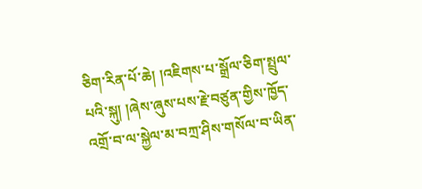ཅིག་རིན་པོ་ཆེ། །འཇིགས་པ་སྒྲོལ་ཅིག་སྤྲུལ་པའི་སྐུ། །ཞེས་ཞུས་པས་རྗེ་བཙུན་གྱིས་ཁྱོད་འགྲོ་བ་ལ་སྐྱེལ་མ་བཀྲ་ཤིས་གསོལ་བ་ཡིན་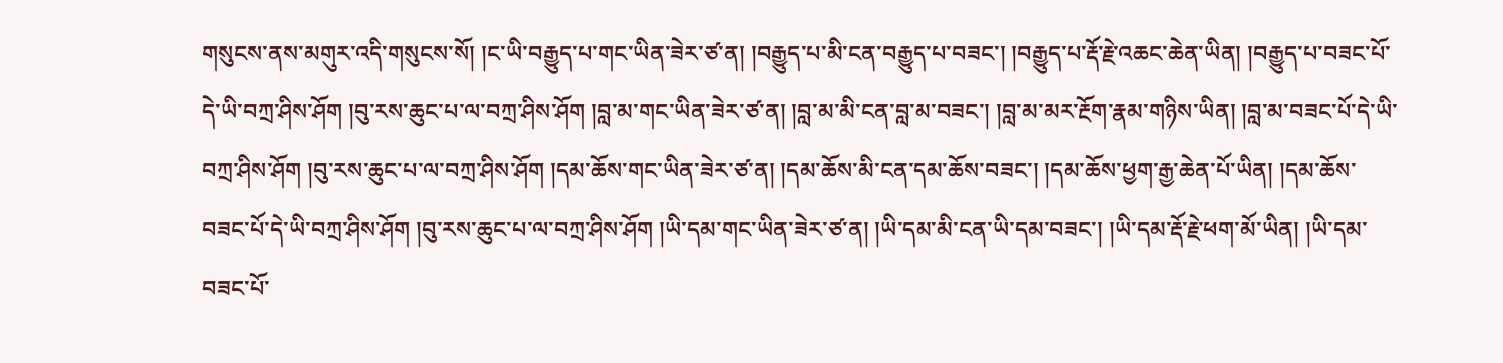གསུངས་ནས་མགུར་འདི་གསུངས་སོ། །ང་ཡི་བརྒྱུད་པ་གང་ཡིན་ཟེར་ཙ་ན། །བརྒྱུད་པ་མི་ངན་བརྒྱུད་པ་བཟང་། །བརྒྱུད་པ་རྡོ་རྗེ་འཆང་ཆེན་ཡིན། །བརྒྱུད་པ་བཟང་པོ་དེ་ཡི་བཀྲ་ཤིས་ཤོག །བུ་རས་ཆུང་པ་ལ་བཀྲ་ཤིས་ཤོག །བླ་མ་གང་ཡིན་ཟེར་ཙ་ན། །བླ་མ་མི་ངན་བླ་མ་བཟང་། །བླ་མ་མར་རྔོག་རྣམ་གཉིས་ཡིན། །བླ་མ་བཟང་པོ་དེ་ཡི་བཀྲ་ཤིས་ཤོག །བུ་རས་ཆུང་པ་ལ་བཀྲ་ཤིས་ཤོག །དམ་ཆོས་གང་ཡིན་ཟེར་ཙ་ན། །དམ་ཆོས་མི་ངན་དམ་ཆོས་བཟང་། །དམ་ཆོས་ཕྱག་རྒྱ་ཆེན་པོ་ཡིན། །དམ་ཆོས་བཟང་པོ་དེ་ཡི་བཀྲ་ཤིས་ཤོག །བུ་རས་ཆུང་པ་ལ་བཀྲ་ཤིས་ཤོག །ཡི་དམ་གང་ཡིན་ཟེར་ཙ་ན། །ཡི་དམ་མི་ངན་ཡི་དམ་བཟང་། །ཡི་དམ་རྡོ་རྗེ་ཕག་མོ་ཡིན། །ཡི་དམ་བཟང་པོ་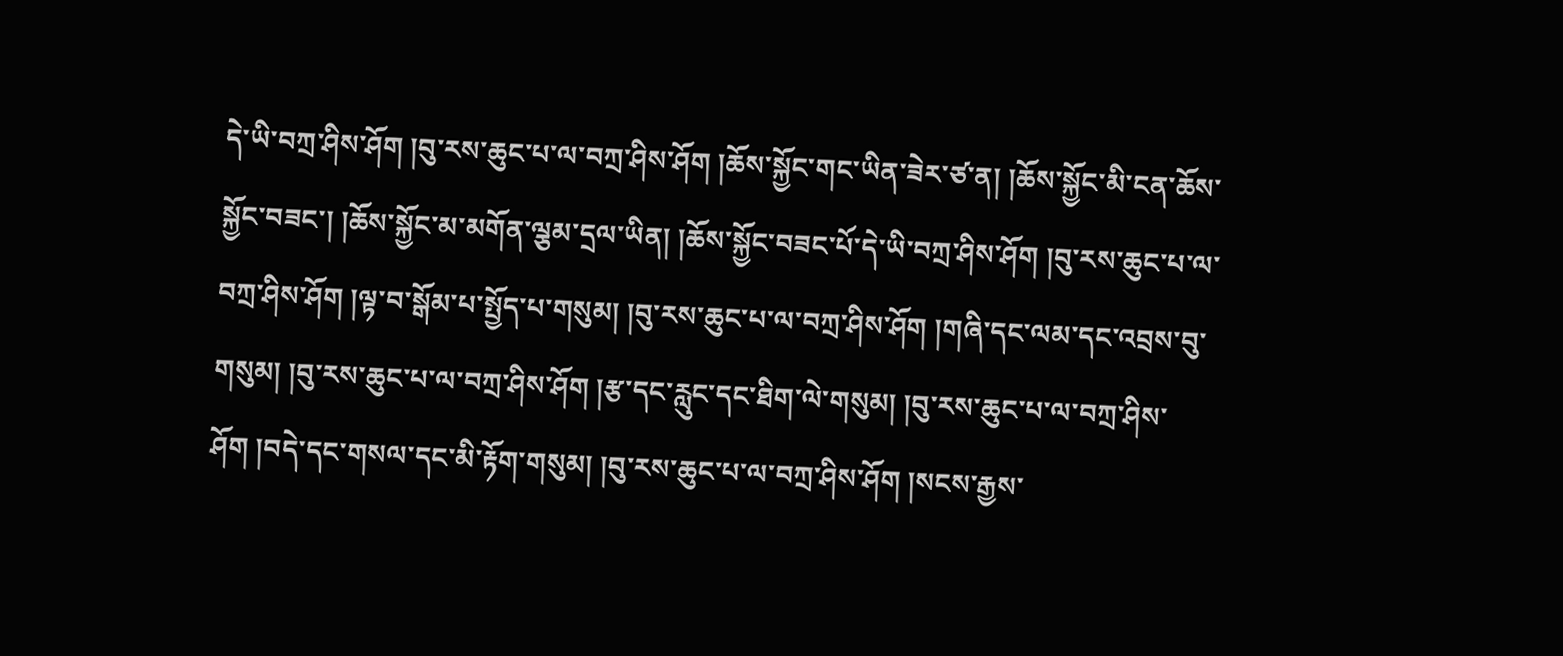དེ་ཡི་བཀྲ་ཤིས་ཤོག །བུ་རས་ཆུང་པ་ལ་བཀྲ་ཤིས་ཤོག །ཆོས་སྐྱོང་གང་ཡིན་ཟེར་ཙ་ན། །ཆོས་སྐྱོང་མི་ངན་ཆོས་སྐྱོང་བཟང་། །ཆོས་སྐྱོང་མ་མགོན་ལྕམ་དྲལ་ཡིན། །ཆོས་སྐྱོང་བཟང་པོ་དེ་ཡི་བཀྲ་ཤིས་ཤོག །བུ་རས་ཆུང་པ་ལ་བཀྲ་ཤིས་ཤོག །ལྟ་བ་སྒོམ་པ་སྤྱོད་པ་གསུམ། །བུ་རས་ཆུང་པ་ལ་བཀྲ་ཤིས་ཤོག །གཞི་དང་ལམ་དང་འབྲས་བུ་གསུམ། །བུ་རས་ཆུང་པ་ལ་བཀྲ་ཤིས་ཤོག །རྩ་དང་རླུང་དང་ཐིག་ལེ་གསུམ། །བུ་རས་ཆུང་པ་ལ་བཀྲ་ཤིས་ཤོག །བདེ་དང་གསལ་དང་མི་རྟོག་གསུམ། །བུ་རས་ཆུང་པ་ལ་བཀྲ་ཤིས་ཤོག །སངས་རྒྱས་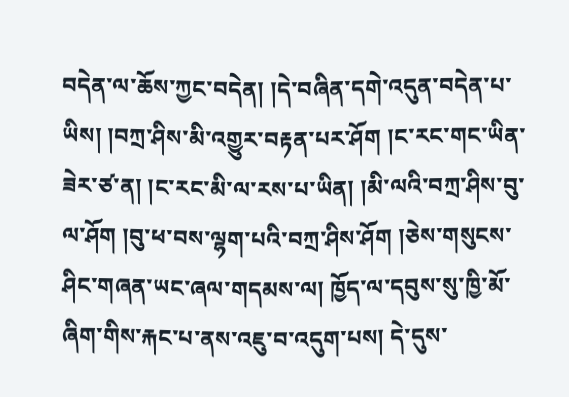བདེན་ལ་ཆོས་ཀྱང་བདེན། །དེ་བཞིན་དགེ་འདུན་བདེན་པ་ཡིས། །བཀྲ་ཤིས་མི་འགྱུར་བརྟན་པར་ཤོག །ང་རང་གང་ཡིན་ཟེར་ཙ་ན། །ང་རང་མི་ལ་རས་པ་ཡིན། །མི་ལའི་བཀྲ་ཤིས་བུ་ལ་ཤོག །བུ་ཕ་བས་ལྷག་པའི་བཀྲ་ཤིས་ཤོག །ཅེས་གསུངས་ཤིང་གཞན་ཡང་ཞལ་གདམས་ལ། ཁྱོད་ལ་དབུས་སུ་ཁྱི་མོ་ཞིག་གིས་རྐང་པ་ནས་འཇུ་བ་འདུག་པས། དེ་དུས་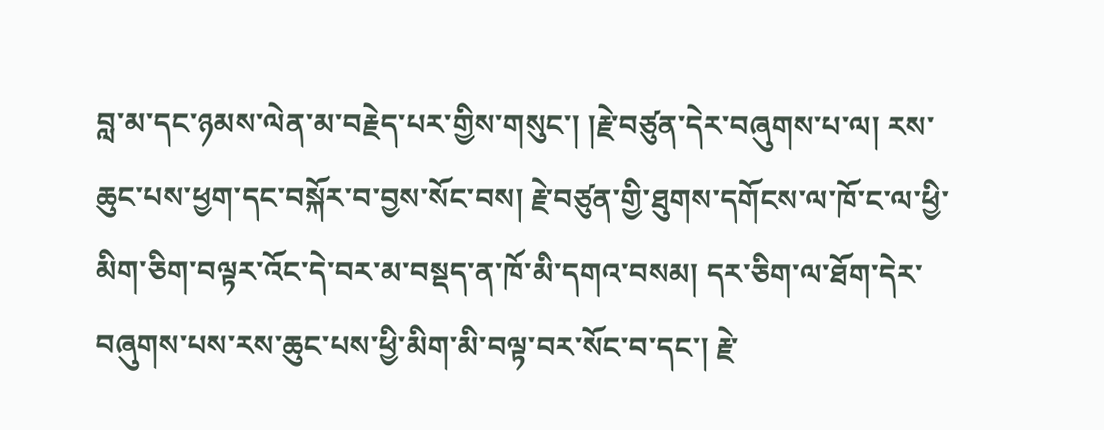བླ་མ་དང་ཉམས་ལེན་མ་བརྗེད་པར་གྱིས་གསུང་། །རྗེ་བཙུན་དེར་བཞུགས་པ་ལ། རས་ཆུང་པས་ཕྱག་དང་བསྐོར་བ་བྱས་སོང་བས། རྗེ་བཙུན་གྱི་ཐུགས་དགོངས་ལ་ཁོ་ང་ལ་ཕྱི་མིག་ཅིག་བལྟར་འོང་དེ་བར་མ་བསྡད་ན་ཁོ་མི་དགའ་བསམ། དར་ཅིག་ལ་ཐོག་དེར་བཞུགས་པས་རས་ཆུང་པས་ཕྱི་མིག་མི་བལྟ་བར་སོང་བ་དང་། རྗེ་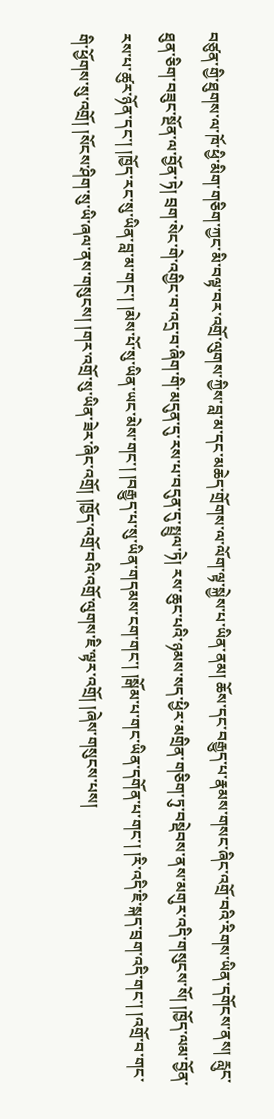བཙུན་གྱི་ཐུགས་ལ་ཁོ་ཕྱི་མིག་གཅིག་ཀྱང་མི་བལྟ་བར་འགྲོ་ལུགས་ཀྱིས་བླ་མ་དང་མཆེད་གྲོགས་ལ་ལོག་ལྟ་སྐྱེས་པ་ཡིན་ནམ། ཆོས་དང་བརྒྱུད་པ་རྣམས་གསང་ཞིང་འགྲོ་བའི་རིགས་ཡིན་དགོངས་ནས། རླུང་ཐུན་ཅིག་བཟུང་སྔོན་ལ་བྱོན་ཏེ། བྲག་སེང་གེ་འགྱིང་བ་འདྲ་བ་ཞིག་གི་མདུན་དུ་རས་པ་བདུན་དུ་སྤྲུལ་ཏེ། རས་ཆུང་པའི་ཉམས་སད་ཕྱིར་མགྲིན་གཅིག་ཏུ་བསྡེབས་ནས་མགུར་འདི་གསུངས་སོ། །ཁྱོད་ལམ་བྱོན་རས་པ་ཚུར་ཉོན་དང་། །ཁྱོད་རང་སུ་ཡིན་བླ་མ་གང་། །མེས་པོ་སུ་ཡིན་ཡང་མེས་གང་། །བརྒྱུད་པ་སུ་ཡིན་གདམས་ངག་གང་། །སྒོམ་པ་གང་ཡིན་དགོན་པ་གང་། །རི་འདི་ཇི་སྐད་བྲག་འདི་གང་། །འགྲོ་བ་གང་གི་ཕྱོགས་སུ་འགྲོ། །སོངས་ཤིག་སུ་ཡི་ཞལ་ནས་གསུངས། །གར་འགྲོ་སུ་ཡིན་ཟེར་ཞིང་འགྲོ། །ཁྱོད་འགྲོ་བའི་འགྲོ་ལུགས་ཇི་ལྟར་འགྲོ། །ཞེས་གསུངས་པས།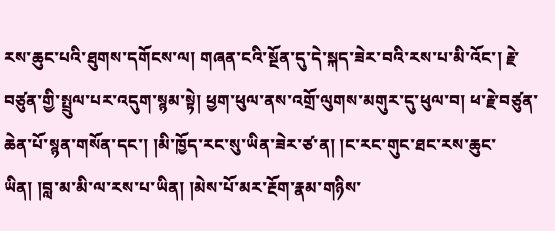རས་ཆུང་པའི་ཐུགས་དགོངས་ལ། གཞན་ངའི་སྔོན་དུ་དེ་སྐད་ཟེར་བའི་རས་པ་མི་འོང་། རྗེ་བཙུན་གྱི་སྤྲུལ་པར་འདུག་སྙམ་སྟེ། ཕྱག་ཕུལ་ནས་འགྲོ་ལུགས་མགུར་དུ་ཕུལ་བ། ཕ་རྗེ་བཙུན་ཆེན་པོ་སྙན་གསོན་དང་། །མི་ཁྱོད་རང་སུ་ཡིན་ཟེར་ཙ་ན། །ང་རང་གུང་ཐང་རས་ཆུང་ཡིན། །བླ་མ་མི་ལ་རས་པ་ཡིན། །མེས་པོ་མར་རྔོག་རྣམ་གཉིས་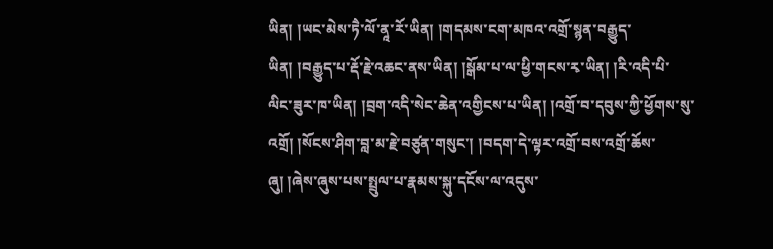ཡིན། །ཡང་མེས་ཏཻ་ལོ་ནཱ་རོ་ཡིན། །གདམས་ངག་མཁའ་འགྲོ་སྙན་བརྒྱུད་ཡིན། །བརྒྱུད་པ་རྡོ་རྗེ་འཆང་ནས་ཡིན། །སྒོམ་པ་ལ་ཕྱི་གངས་རྭ་ཡིན། །རི་འདི་པི་ལིང་ཟུར་ཁ་ཡིན། །བྲག་འདི་སེང་ཆེན་འགྱིངས་པ་ཡིན། །འགྲོ་བ་དབུས་ཀྱི་ཕྱོགས་སུ་འགྲོ། །སོངས་ཤིག་བླ་མ་རྗེ་བཙུན་གསུང་། །བདག་དེ་ལྟར་འགྲོ་བས་འགྲོ་ཆོས་ཞུ། །ཞེས་ཞུས་པས་སྤྲུལ་པ་རྣམས་སྐུ་དངོས་ལ་འདུས་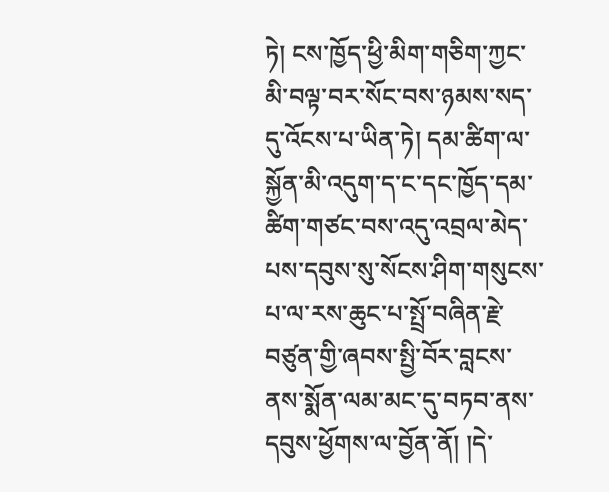ཏེ། ངས་ཁྱོད་ཕྱི་མིག་གཅིག་ཀྱང་མི་བལྟ་བར་སོང་བས་ཉམས་སད་དུ་འོངས་པ་ཡིན་ཏེ། དམ་ཚིག་ལ་སྐྱོན་མི་འདུག་ད་ང་དང་ཁྱོད་དམ་ཚིག་གཙང་བས་འདུ་འབྲལ་མེད་པས་དབུས་སུ་སོངས་ཤིག་གསུངས་པ་ལ་རས་ཆུང་པ་སྤྲོ་བཞིན་རྗེ་བཙུན་གྱི་ཞབས་སྤྱི་བོར་བླངས་ནས་སྨོན་ལམ་མང་དུ་བཏབ་ནས་དབུས་ཕྱོགས་ལ་བྱོན་ནོ། །དེ་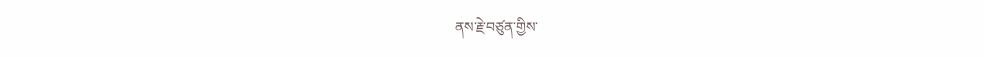ནས་རྗེ་བཙུན་གྱིས་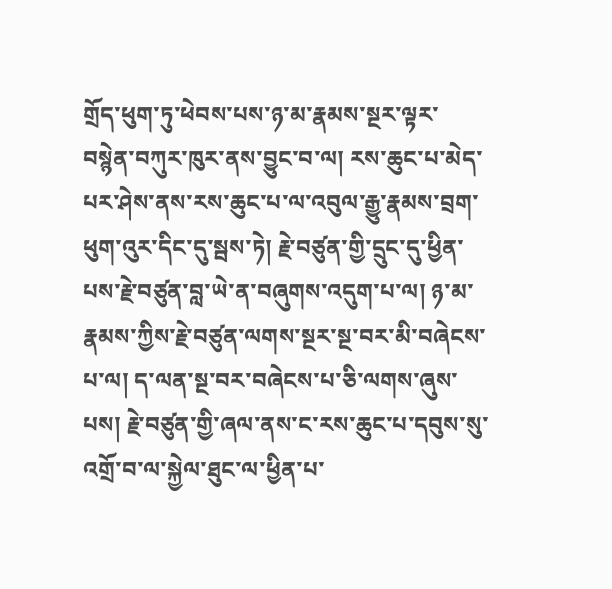གྲོད་ཕུག་ཏུ་ཕེབས་པས་ཉ་མ་རྣམས་སྔར་ལྟར་བསྙེན་བཀུར་ཁུར་ནས་བྱུང་བ་ལ། རས་ཆུང་པ་མེད་པར་ཤེས་ནས་རས་ཆུང་པ་ལ་འབུལ་རྒྱུ་རྣམས་བྲག་ཕུག་འུར་དིང་དུ་སྦས་ཏེ། རྗེ་བཙུན་གྱི་དྲུང་དུ་ཕྱིན་པས་རྗེ་བཙུན་བླ་ཡེ་ན་བཞུགས་འདུག་པ་ལ། ཉ་མ་རྣམས་ཀྱིས་རྗེ་བཙུན་ལགས་སྔར་སྔ་བར་མི་བཞེངས་པ་ལ། ད་ལན་སྔ་བར་བཞེངས་པ་ཅི་ལགས་ཞུས་པས། རྗེ་བཙུན་གྱི་ཞལ་ནས་ང་རས་ཆུང་པ་དབུས་སུ་འགྲོ་བ་ལ་སྐྱེལ་ཐུང་ལ་ཕྱིན་པ་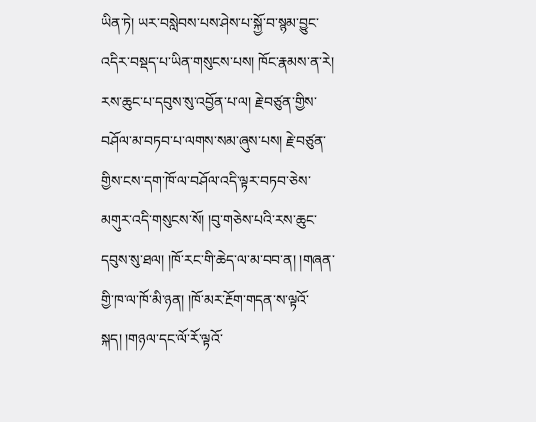ཡིན་ཏེ། ཡར་བསླེབས་པས་ཤེས་པ་སྐྱོ་བ་སྙམ་བྱུང་འདིར་བསྡད་པ་ཡིན་གསུངས་པས། ཁོང་རྣམས་ན་རེ། རས་ཆུང་པ་དབུས་སུ་འབྱོན་པ་ལ། རྗེ་བཙུན་གྱིས་བཤོལ་མ་བཏབ་པ་ལགས་སམ་ཞུས་པས། རྗེ་བཙུན་གྱིས་ངས་དག་ཁོ་ལ་བཤོལ་འདི་ལྟར་བཏབ་ཅེས་མགུར་འདི་གསུངས་སོ། །བུ་གཅེས་པའི་རས་ཆུང་དབུས་སུ་ཐལ། །ཁོ་རང་གི་ཆེད་ལ་མ་བབ་ན། །གཞན་གྱི་ཁ་ལ་ཁོ་མི་ཉན། །ཁོ་མར་རྔོག་གདན་ས་ལྟའོ་སྐད། །གཉལ་དང་ལོ་རོ་ལྟའོ་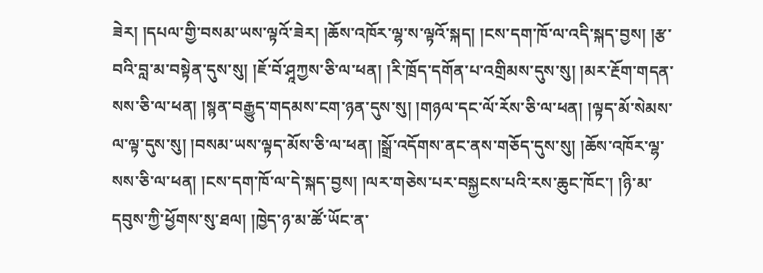ཟེར། །དཔལ་གྱི་བསམ་ཡས་ལྟའོ་ཟེར། །ཆོས་འཁོར་ལྷ་ས་ལྟའོ་སྐད། །ངས་དག་ཁོ་ལ་འདི་སྐད་བྱས། །རྩ་བའི་བླ་མ་བསྟེན་དུས་སུ། །ཇོ་བོ་ཤཱཀྱས་ཅི་ལ་ཕན། །རི་ཁྲོད་དགོན་པ་འགྲིམས་དུས་སུ། །མར་རྔོག་གདན་སས་ཅི་ལ་ཕན། །སྙན་བརྒྱུད་གདམས་ངག་ཉན་དུས་སུ། །གཉལ་དང་ལོ་རོས་ཅི་ལ་ཕན། །ལྟད་མོ་སེམས་ལ་ལྟ་དུས་སུ། །བསམ་ཡས་ལྟད་མོས་ཅི་ལ་ཕན། །སྒྲོ་འདོགས་ནང་ནས་གཅོད་དུས་སུ། །ཆོས་འཁོར་ལྷ་སས་ཅི་ལ་ཕན། །ངས་དག་ཁོ་ལ་དེ་སྐད་བྱས། །ལར་གཅེས་པར་བསྐྱངས་པའི་རས་ཆུང་ཁོང་། །ཉི་མ་དབུས་ཀྱི་ཕྱོགས་སུ་ཐལ། །ཁྱེད་ཉ་མ་ཚོ་ཡོང་ན་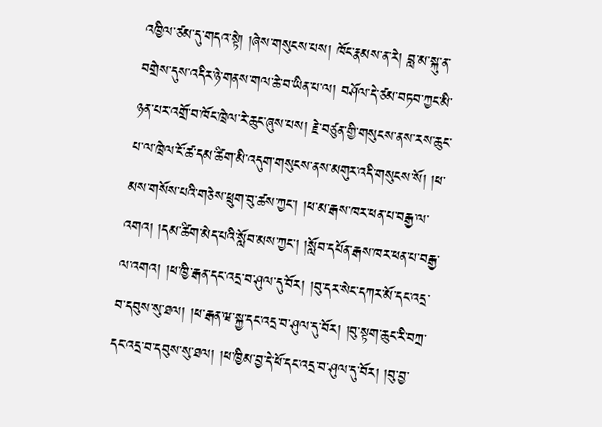འཁྱིལ་ཙམ་དུ་གདའ་སྟེ། །ཞེས་གསུངས་པས། ཁོང་རྣམས་ན་རེ། བླ་མ་སྐུ་ན་བགྲེས་དུས་འདིར་ཉེ་གནས་གལ་ཆེ་བ་ཡིན་པ་ལ། བཤོལ་དེ་ཙམ་བཏབ་ཀྱང་མི་ཉན་པར་འགྲོ་བ་ཁོང་ཁྲེལ་རེ་ཆུང་ཞུས་པས། རྗེ་བཙུན་གྱི་གསུངས་ནས་རས་ཆུང་པ་ལ་ཁྲེལ་ངོ་ཚ་དམ་ཚིག་མི་འདུག་གསུངས་ནས་མགུར་འདི་གསུངས་སོ། །ཕ་མས་གསོས་པའི་གཅེས་ཕྲུག་བུ་ཚས་ཀྱང་། །ཕ་མ་རྒས་ཁར་ཕན་པ་བརྒྱ་ལ་འགའ། །དམ་ཚིག་མེད་པའི་སློབ་མས་ཀྱང་། །སློབ་དཔོན་རྒས་ཁར་ཕན་པ་བརྒྱ་ལ་འགའ། །ཕ་ཁྱི་རྒན་དང་འདྲ་བ་ཤུལ་དུ་བོར། །བུ་དར་སེང་དཀར་མོ་དང་འདྲ་བ་དབུས་སུ་ཐལ། །ཕ་རྒན་ཝ་སྐྱ་དང་འདྲ་བ་ཤུལ་དུ་བོར། །བུ་སྟག་ཆུང་རི་བཀྲ་དང་འདྲ་བ་དབུས་སུ་ཐལ། །ཕ་ཁྱིམ་བྱ་དེ་ཕོ་དང་འདྲ་བ་ཤུལ་དུ་བོར། །བུ་བྱ་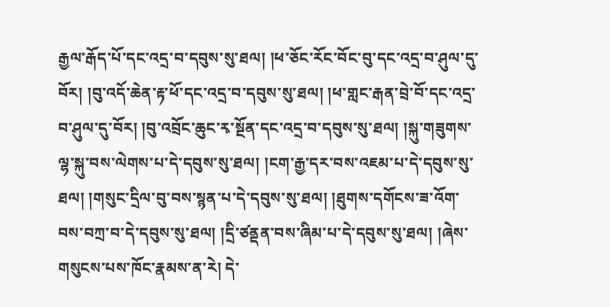རྒྱལ་རྒོད་པོ་དང་འདྲ་བ་དབུས་སུ་ཐལ། །ཕ་ཅོང་རོང་བོང་བུ་དང་འདྲ་བ་ཤུལ་དུ་བོར། །བུ་འདོ་ཆེན་རྟ་ཕོ་དང་འདྲ་བ་དབུས་སུ་ཐལ། །ཕ་གླང་རྒན་བྲེ་བོ་དང་འདྲ་བ་ཤུལ་དུ་བོར། །བུ་འབྲོང་ཆུང་རྭ་སྔོན་དང་འདྲ་བ་དབུས་སུ་ཐལ། །སྐུ་གཟུགས་ལྷ་སྐུ་བས་ལེགས་པ་དེ་དབུས་སུ་ཐལ། །ངག་རྒྱ་དར་བས་འཇམ་པ་དེ་དབུས་སུ་ཐལ། །གསུང་དྲིལ་བུ་བས་སྙན་པ་དེ་དབུས་སུ་ཐལ། །ཐུགས་དགོངས་ཟ་འོག་བས་བཀྲ་བ་དེ་དབུས་སུ་ཐལ། །དྲི་ཙནྡན་བས་ཞིམ་པ་དེ་དབུས་སུ་ཐལ། །ཞེས་གསུངས་པས་ཁོང་རྣམས་ན་རེ། དེ་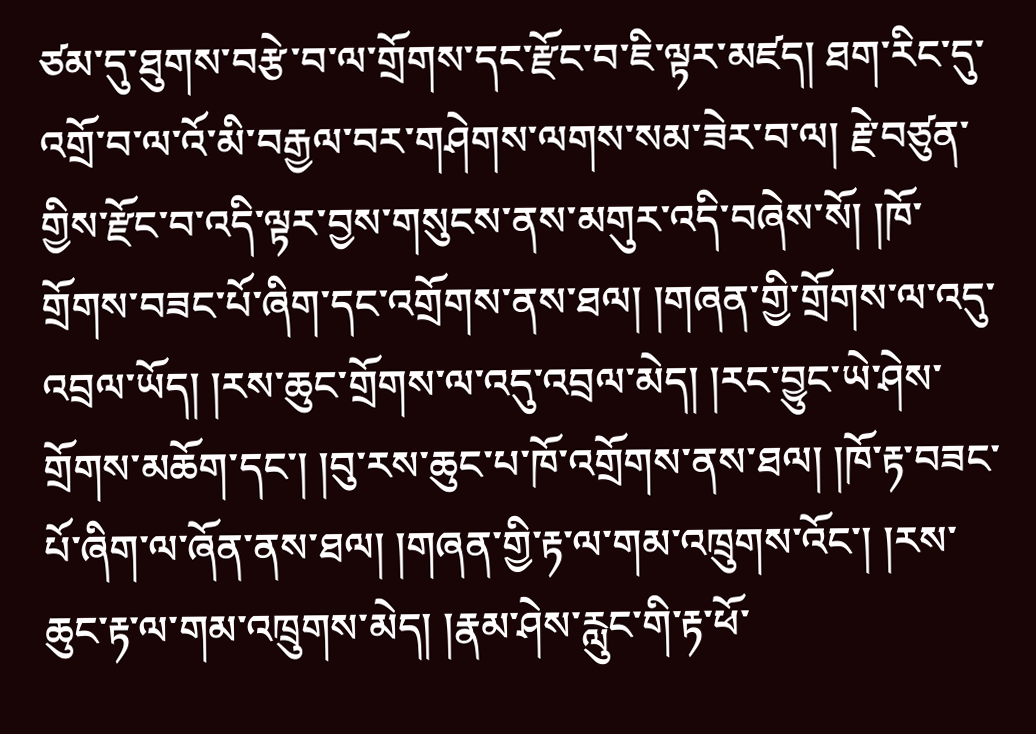ཙམ་དུ་ཐུགས་བརྩེ་བ་ལ་གྲོགས་དང་རྫོང་བ་ཇི་ལྟར་མཛད། ཐག་རིང་དུ་འགྲོ་བ་ལ་འོ་མི་བརྒྱལ་བར་གཤེགས་ལགས་སམ་ཟེར་བ་ལ། རྗེ་བཙུན་གྱིས་རྫོང་བ་འདི་ལྟར་བྱས་གསུངས་ནས་མགུར་འདི་བཞེས་སོ། །ཁོ་གྲོགས་བཟང་པོ་ཞིག་དང་འགྲོགས་ནས་ཐལ། །གཞན་གྱི་གྲོགས་ལ་འདུ་འབྲལ་ཡོད། །རས་ཆུང་གྲོགས་ལ་འདུ་འབྲལ་མེད། །རང་བྱུང་ཡེ་ཤེས་གྲོགས་མཆོག་དང་། །བུ་རས་ཆུང་པ་ཁོ་འགྲོགས་ནས་ཐལ། །ཁོ་རྟ་བཟང་པོ་ཞིག་ལ་ཞོན་ནས་ཐལ། །གཞན་གྱི་རྟ་ལ་གམ་འཁྲུགས་འོང་། །རས་ཆུང་རྟ་ལ་གམ་འཁྲུགས་མེད། །རྣམ་ཤེས་རླུང་གི་རྟ་ཕོ་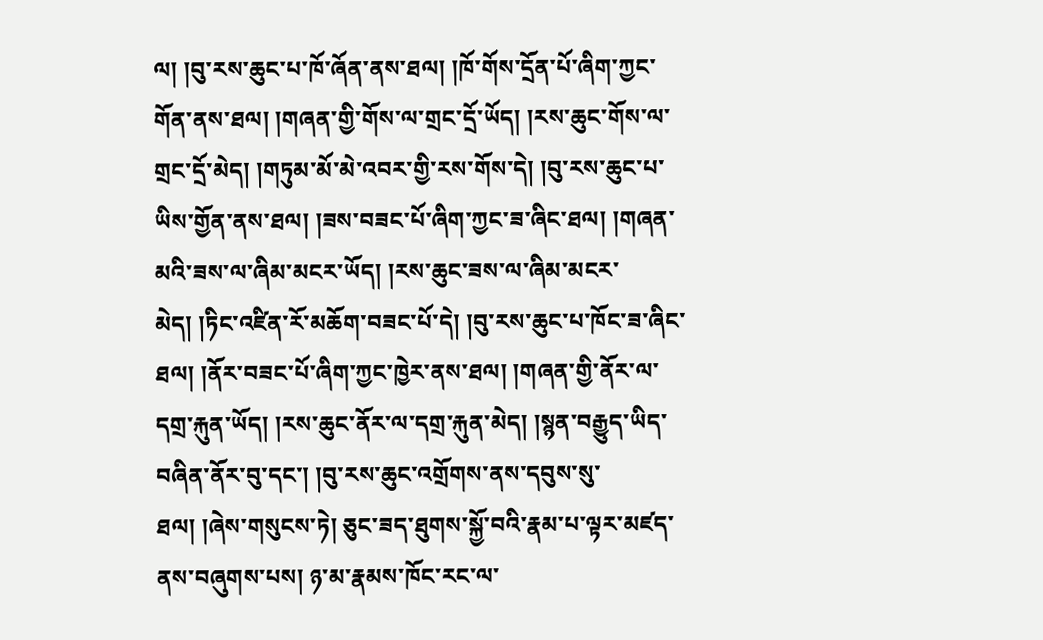ལ། །བུ་རས་ཆུང་པ་ཁོ་ཞོན་ནས་ཐལ། །ཁོ་གོས་དྲོན་པོ་ཞིག་ཀྱང་གོན་ནས་ཐལ། །གཞན་གྱི་གོས་ལ་གྲང་དྲོ་ཡོད། །རས་ཆུང་གོས་ལ་གྲང་དྲོ་མེད། །གཏུམ་མོ་མེ་འབར་གྱི་རས་གོས་དེ། །བུ་རས་ཆུང་པ་ཡིས་གྱོན་ནས་ཐལ། །ཟས་བཟང་པོ་ཞིག་ཀྱང་ཟ་ཞིང་ཐལ། །གཞན་མའི་ཟས་ལ་ཞིམ་མངར་ཡོད། །རས་ཆུང་ཟས་ལ་ཞིམ་མངར་མེད། །ཏིང་འཛིན་རོ་མཆོག་བཟང་པོ་དེ། །བུ་རས་ཆུང་པ་ཁོང་ཟ་ཞིང་ཐལ། །ནོར་བཟང་པོ་ཞིག་ཀྱང་ཁྱེར་ནས་ཐལ། །གཞན་གྱི་ནོར་ལ་དགྲ་རྐུན་ཡོད། །རས་ཆུང་ནོར་ལ་དགྲ་རྐུན་མེད། །སྙན་བརྒྱུད་ཡིད་བཞིན་ནོར་བུ་དང་། །བུ་རས་ཆུང་འགྲོགས་ནས་དབུས་སུ་ཐལ། །ཞེས་གསུངས་ཏེ། ཅུང་ཟད་ཐུགས་སྐྱོ་བའི་རྣམ་པ་ལྟར་མཛད་ནས་བཞུགས་པས། ཉ་མ་རྣམས་ཁོང་རང་ལ་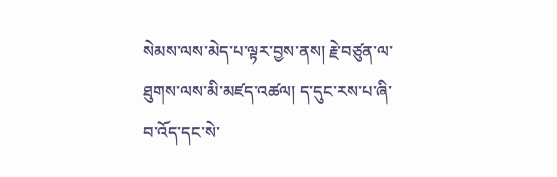སེམས་ལས་མེད་པ་ལྟར་བྱས་ནས། རྗེ་བཙུན་ལ་ཐུགས་ལས་མི་མཛད་འཚལ། ད་དུང་རས་པ་ཞི་བ་འོད་དང་སེ་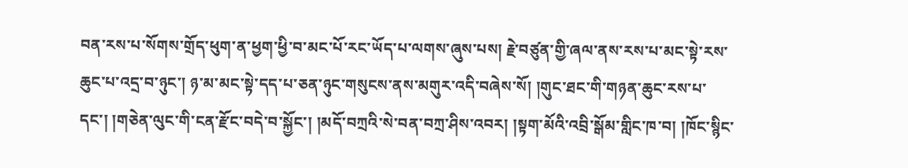བན་རས་པ་སོགས་གྲོད་ཕུག་ན་ཕྱག་ཕྱི་བ་མང་པོ་རང་ཡོད་པ་ལགས་ཞུས་པས། རྗེ་བཙུན་གྱི་ཞལ་ནས་རས་པ་མང་སྟེ་རས་ཆུང་པ་འདྲ་བ་ཉུང་། ཉ་མ་མང་སྟེ་དད་པ་ཅན་ཉུང་གསུངས་ནས་མགུར་འདི་བཞེས་སོ། །གུང་ཐང་གི་གཉན་ཆུང་རས་པ་དང་། །གཅེན་ལུང་གི་ངན་རྫོང་བདེ་བ་སྐྱོང་། །མདོ་བཀྲའི་སེ་བན་བཀྲ་ཤིས་འབར། །སྟག་མོའི་འབྲི་སྒོམ་གླིང་ཁ་བ། །ཁོང་སྙིང་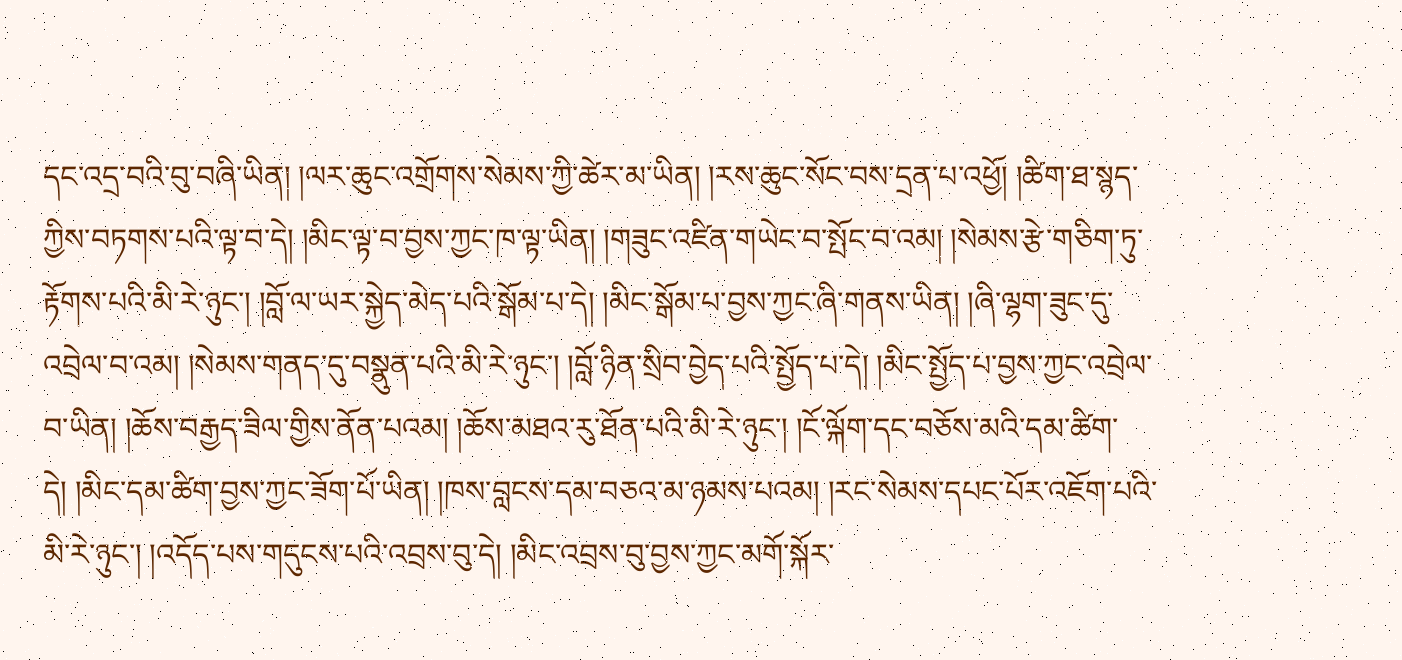དང་འདྲ་བའི་བུ་བཞི་ཡིན། །ལར་ཆུང་འགྲོགས་སེམས་ཀྱི་ཚེར་མ་ཡིན། །རས་ཆུང་སོང་བས་དྲན་པ་འཕྱོ། །ཚིག་ཐ་སྙད་ཀྱིས་བཏགས་པའི་ལྟ་བ་དེ། །མིང་ལྟ་བ་བྱས་ཀྱང་ཁ་ལྟ་ཡིན། །གཟུང་འཛིན་གཡེང་བ་སྤོང་བ་འམ། །སེམས་རྩེ་གཅིག་ཏུ་རྟོགས་པའི་མི་རེ་ཉུང་། །བློ་ལ་ཡར་སྐྱེད་མེད་པའི་སྒོམ་པ་དེ། །མིང་སྒོམ་པ་བྱས་ཀྱང་ཞི་གནས་ཡིན། །ཞི་ལྷག་ཟུང་དུ་འབྲེལ་བ་འམ། །སེམས་གནད་དུ་བསྣུན་པའི་མི་རེ་ཉུང་། །བློ་ཉིན་སྲིབ་བྱེད་པའི་སྤྱོད་པ་དེ། །མིང་སྤྱོད་པ་བྱས་ཀྱང་འབྲེལ་བ་ཡིན། །ཆོས་བརྒྱད་ཟིལ་གྱིས་ནོན་པའམ། །ཆོས་མཐའ་རུ་ཐོན་པའི་མི་རེ་ཉུང་། །ངོ་ལྐོག་དང་བཅོས་མའི་དམ་ཚིག་དེ། །མིང་དམ་ཚིག་བྱས་ཀྱང་ཟོག་པོ་ཡིན། །ཁས་བླངས་དམ་བཅའ་མ་ཉམས་པའམ། །རང་སེམས་དཔང་པོར་འཇོག་པའི་མི་རེ་ཉུང་། །འདོད་པས་གདུངས་པའི་འབྲས་བུ་དེ། །མིང་འབྲས་བུ་བྱས་ཀྱང་མགོ་སྐོར་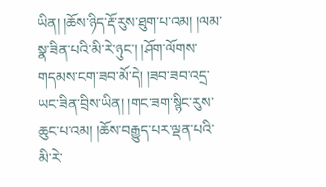ཡིན། །ཆོས་ཉིད་རྡོ་རུས་ཐུག་པ་འམ། །ལམ་སྣ་ཟིན་པའི་མི་རེ་ཉུང་། །ཤོག་ལོགས་གདམས་ངག་ཟབ་མོ་དེ། །ཟབ་ཟབ་འདྲ་ཡང་ཟིན་བྲིས་ཡིན། །གང་ཟག་སྙིང་རུས་ཆུང་པ་འམ། །ཆོས་བརྒྱུད་པར་ལྡན་པའི་མི་རེ་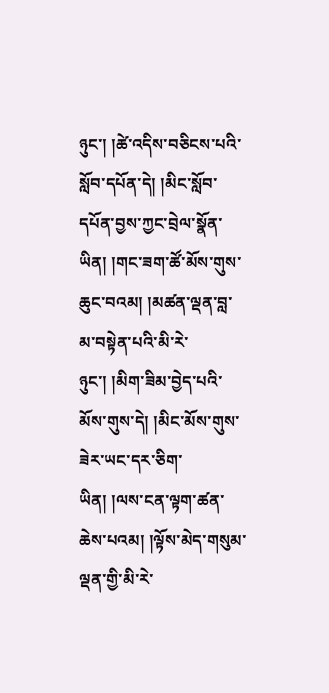ཉུང་། །ཚེ་འདིས་བཅིངས་པའི་སློབ་དཔོན་དེ། །མིང་སློབ་དཔོན་བྱས་ཀྱང་བྲེལ་སྣོན་ཡིན། །གང་ཟག་ཚོ་མོས་གུས་ཆུང་བའམ། །མཚན་ལྡན་བླ་མ་བསྟེན་པའི་མི་རེ་ཉུང་། །མིག་ཟིམ་བྱེད་པའི་མོས་གུས་དེ། །མིང་མོས་གུས་ཟེར་ཡང་དར་ཅིག་ཡིན། །ལས་ངན་ལྟག་ཚན་ཆེས་པའམ། །ལྟོས་མེད་གསུམ་ལྡན་གྱི་མི་རེ་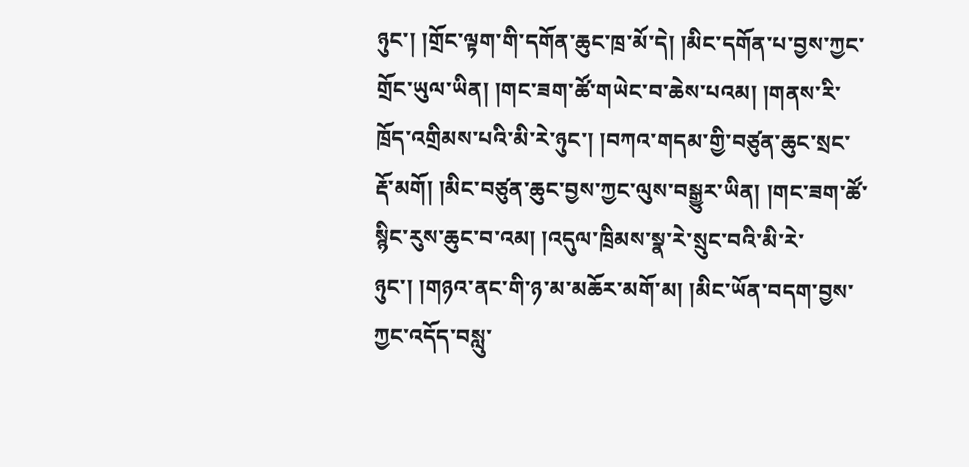ཉུང་། །གྲོང་ལྟག་གི་དགོན་ཆུང་ཁྲ་མོ་དེ། །མིང་དགོན་པ་བྱས་ཀྱང་གྲོང་ཡུལ་ཡིན། །གང་ཟག་ཚོ་གཡེང་བ་ཆེས་པའམ། །གནས་རི་ཁྲོད་འགྲིམས་པའི་མི་རེ་ཉུང་། །བཀའ་གདམ་གྱི་བཙུན་ཆུང་སྲང་རྡོ་མགོ། །མིང་བཙུན་ཆུང་བྱས་ཀྱང་ལུས་བསྒྱུར་ཡིན། །གང་ཟག་ཚོ་སྙིང་རུས་ཆུང་བ་འམ། །འདུལ་ཁྲིམས་སྣ་རེ་སྲུང་བའི་མི་རེ་ཉུང་། །གཉའ་ནང་གི་ཉ་མ་མཆོར་མགོ་མ། །མིང་ཡོན་བདག་བྱས་ཀྱང་འདོད་བསླུ་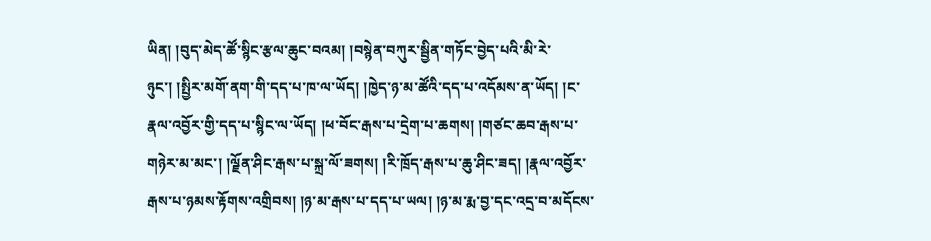ཡིན། །བུད་མེད་ཚོ་སྙིང་རྩལ་ཆུང་བའམ། །བསྙེན་བཀུར་སྦྱིན་གཏོང་བྱེད་པའི་མི་རེ་ཉུང་། །སྤྱིར་མགོ་ནག་གི་དད་པ་ཁ་ལ་ཡོད། །ཁྱེད་ཉ་མ་ཚོའི་དད་པ་འདོམས་ན་ཡོད། །ང་རྣལ་འབྱོར་གྱི་དད་པ་སྙིང་ལ་ཡོད། །ཕ་བོང་རྒས་པ་དྲེག་པ་ཆགས། །གཙང་ཆབ་རྒས་པ་གཉེར་མ་མང་། །ལྗོན་ཤིང་རྒས་པ་སྐྲ་ལོ་ཟགས། །རི་ཁྲོད་རྒས་པ་ཆུ་ཤིང་ཟད། །རྣལ་འབྱོར་རྒས་པ་ཉམས་རྟོགས་འགྲིབས། །ཉ་མ་རྒས་པ་དད་པ་ཡལ། །ཉ་མ་རྨ་བྱ་དང་འདྲ་བ་མདོངས་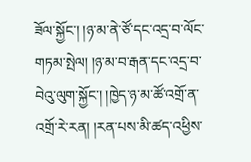ཟོལ་སྐྱོང་། །ཉ་མ་ནེ་ཙོ་དང་འདྲ་བ་ལོང་གཏམ་སྤེལ། །ཉ་མ་བ་རྒན་དང་འདྲ་བ་བེའུ་ལུག་སྐྱོང་། །ཁྱེད་ཉ་མ་ཚོ་འགྲོ་ན་འགྲོ་རེ་རན། །རན་པས་མི་ཚད་འཕྱིས་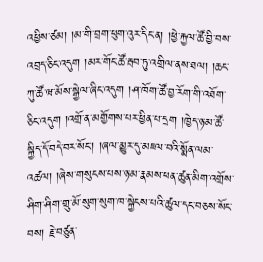འཕྱིས་ཙམ། །མ་གི་བྲག་ཕུག་འུར་དིང་ན། །ཕྱེ་རྐྱལ་ཚོ་བྱི་བས་འབྲད་ཅིང་འདུག །མར་གོང་ཚོ་རྦབ་ཏུ་འགྲིལ་ནས་ཐལ། །ཆང་ཀུ་ཚོ་ཝ་མོས་སྒྱེལ་ཞིང་འདུག །ཤ་ཁོག་ཚོ་བྱ་རོག་གི་འཐོག་ཅིང་འདུག །འགྲོ་ན་མགྱོགས་པར་ཕྱིན་པ་དྲག །ཁྱེད་ཉ་མ་ཚོ་སྐྱིད་དོ་བདེ་བར་སོང་། །ཞལ་མྱུར་དུ་མཇལ་བའི་སྨོན་ལམ་འཚལ། །ཞེས་གསུངས་པས་ཉ་མ་རྣམས་ཕན་ཚུན་མིག་འགྲོས་ཤིག་ཤིག་གྲུ་མོ་སུག་སུག་ཁ་སྐྱེངས་པའི་ཚུལ་དང་བཅས་སོང་བས། རྗེ་བཙུན་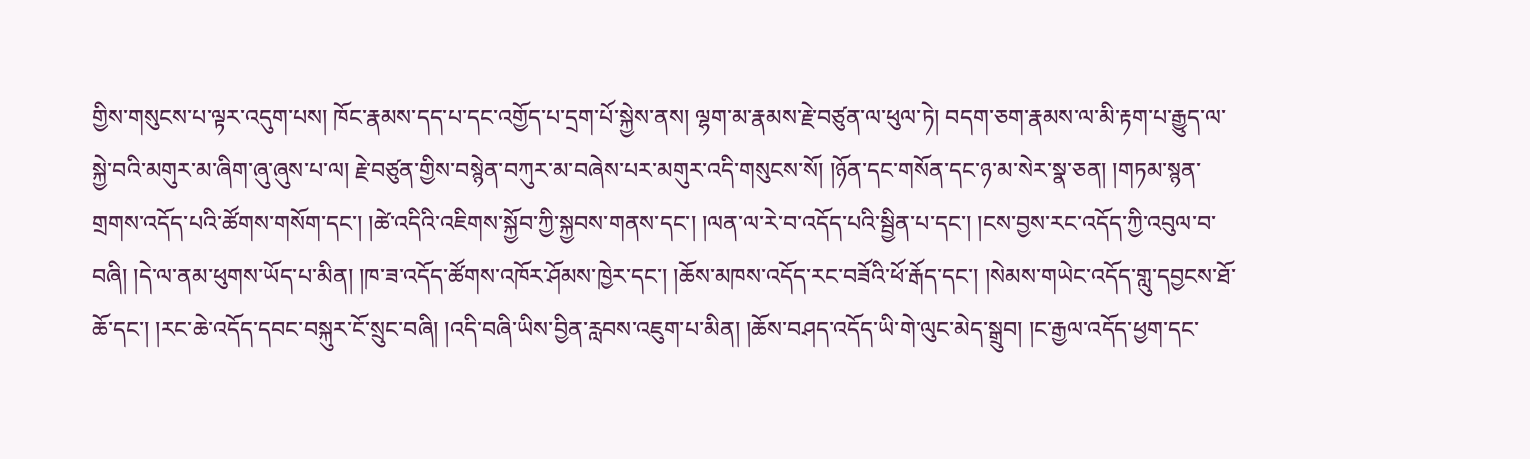གྱིས་གསུངས་པ་ལྟར་འདུག་པས། ཁོང་རྣམས་དད་པ་དང་འགྱོད་པ་དྲག་པོ་སྐྱེས་ནས། ལྷག་མ་རྣམས་རྗེ་བཙུན་ལ་ཕུལ་ཏེ། བདག་ཅག་རྣམས་ལ་མི་རྟག་པ་རྒྱུད་ལ་སྐྱེ་བའི་མགུར་མ་ཞིག་ཞུ་ཞུས་པ་ལ། རྗེ་བཙུན་གྱིས་བསྙེན་བཀུར་མ་བཞེས་པར་མགུར་འདི་གསུངས་སོ། །ཉོན་དང་གསོན་དང་ཉ་མ་སེར་སྣ་ཅན། །གཏམ་སྙན་གྲགས་འདོད་པའི་ཚོགས་གསོག་དང་། །ཚེ་འདིའི་འཇིགས་སྐྱོབ་ཀྱི་སྐྱབས་གནས་དང་། །ལན་ལ་རེ་བ་འདོད་པའི་སྦྱིན་པ་དང་། །ངས་བྱས་རང་འདོད་ཀྱི་འབུལ་བ་བཞི། །དེ་ལ་ནམ་ཕུགས་ཡོད་པ་མིན། །ཁ་ཟ་འདོད་ཚོགས་འཁོར་ཤོམས་ཁྱེར་དང་། །ཆོས་མཁས་འདོད་རང་བཟོའི་ཕོ་རྒོད་དང་། །སེམས་གཡེང་འདོད་གླུ་དབྱངས་ཐོ་ཆོ་དང་། །རང་ཆེ་འདོད་དབང་བསྐུར་ངོ་སྲུང་བཞི། །འདི་བཞི་ཡིས་བྱིན་རླབས་འཇུག་པ་མིན། །ཆོས་བཤད་འདོད་ཡི་གེ་ལུང་མེད་སྒྲུབ། །ང་རྒྱལ་འདོད་ཕྱག་དང་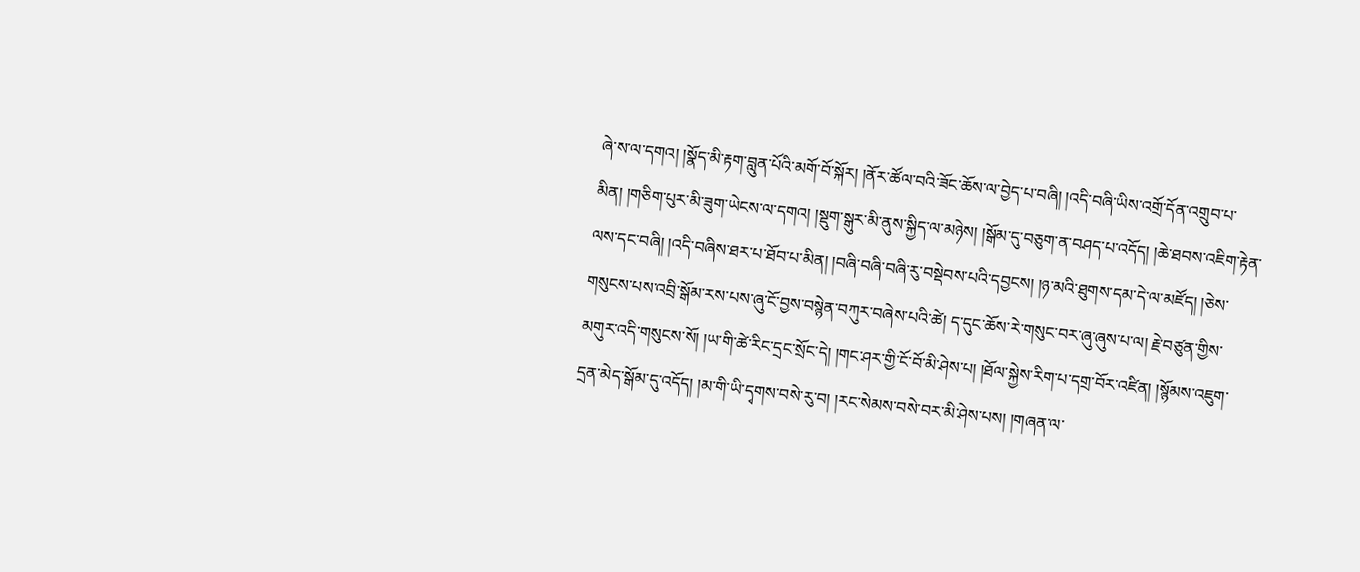ཞེ་ས་ལ་དགའ། །སྣོད་མི་རྟག་བླུན་པོའི་མགོ་བོ་སྐོར། །ནོར་ཚོལ་བའི་ཟོང་ཆོས་ལ་བྱེད་པ་བཞི། །འདི་བཞི་ཡིས་འགྲོ་དོན་འགྲུབ་པ་མིན། །གཅིག་པུར་མི་ཟུག་ཡེངས་ལ་དགའ། །སྡུག་སྒུར་མི་ནུས་སྐྱིད་ལ་མཉེས། །སྒོམ་དུ་བཅུག་ན་བཤད་པ་འདོད། །ཆེ་ཐབས་འཇིག་རྟེན་ལས་དང་བཞི། །འདི་བཞིས་ཐར་པ་ཐོབ་པ་མིན། །བཞི་བཞི་བཞི་རུ་བསྡེབས་པའི་དབྱངས། །ཉ་མའི་ཐུགས་དམ་དེ་ལ་མཛོད། །ཅེས་གསུངས་པས་འབྲི་སྒོམ་རས་པས་ཞུ་ངོ་བྱས་བསྙེན་བཀུར་བཞེས་པའི་ཚེ། ད་དུང་ཆོས་རེ་གསུང་བར་ཞུ་ཞུས་པ་ལ། རྗེ་བཙུན་གྱིས་མགུར་འདི་གསུངས་སོ། །ཡ་གི་ཚེ་རིང་དྲང་སྲོང་དེ། །གང་ཤར་གྱི་ངོ་བོ་མི་ཤེས་པ། །ཐོལ་སྐྱེས་རིག་པ་དགྲ་བོར་འཛིན། །སྙོམས་འཇུག་དྲན་མེད་སྒོམ་དུ་འདོད། །མ་གི་ཡི་དྭགས་བསེ་རུ་བ། །རང་སེམས་བསེ་བར་མི་ཤེས་པས། །གཞན་ལ་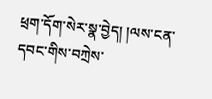ཕྲག་དོག་སེར་སྣ་བྱེད། །ལས་ངན་དབང་གིས་བཀྲེས་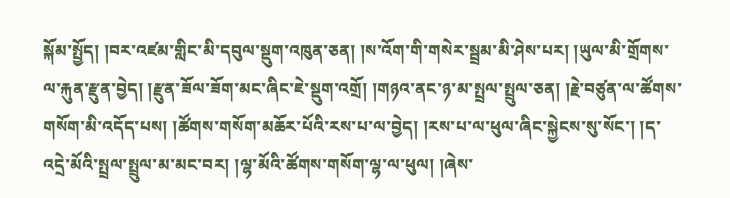སྐོམ་སྤྱོད། །བར་འཛམ་གླིང་མི་དབུལ་སྡུག་འཁུན་ཅན། །ས་འོག་གི་གསེར་སྦྲམ་མི་ཤེས་པར། །ཡུལ་མི་གྲོགས་ལ་རྐུན་རྫུན་བྱེད། །རྫུན་ཟོལ་ཟོག་མང་ཞིང་ཇེ་སྡུག་འགྲོ། །གཉའ་ནང་ཉ་མ་སྤྲལ་སྤྲུལ་ཅན། །རྗེ་བཙུན་ལ་ཚོགས་གསོག་མི་འདོད་པས། །ཚོགས་གསོག་མཆོར་པོའི་རས་པ་ལ་བྱེད། །རས་པ་ལ་ཕུལ་ཞིང་སྐྱེངས་སུ་སོང་། །ད་འདྲེ་མོའི་སྤྲལ་སྤྲུལ་མ་མང་བར། །ལྷ་མོའི་ཚོགས་གསོག་ལྷ་ལ་ཕུལ། །ཞེས་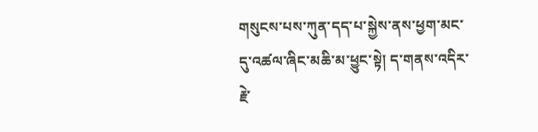གསུངས་པས་ཀུན་དད་པ་སྐྱེས་ནས་ཕྱག་མང་དུ་འཚལ་ཞིང་མཆི་མ་ཕྱུང་སྟེ། ད་གནས་འདིར་རྗེ་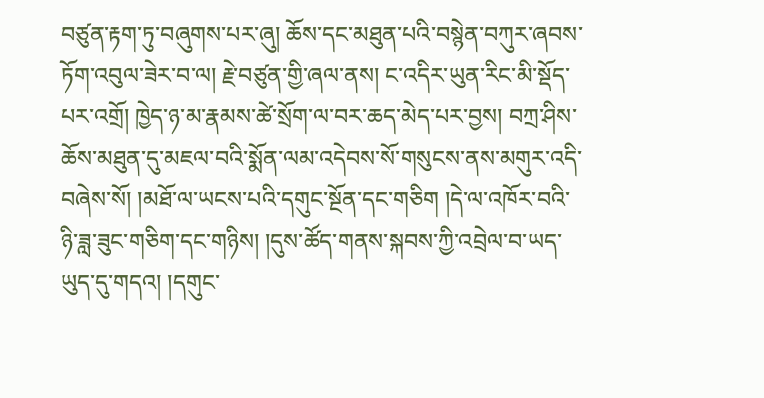བཙུན་རྟག་ཏུ་བཞུགས་པར་ཞུ། ཆོས་དང་མཐུན་པའི་བསྙེན་བཀུར་ཞབས་ཏོག་འབུལ་ཟེར་བ་ལ། རྗེ་བཙུན་གྱི་ཞལ་ནས། ང་འདིར་ཡུན་རིང་མི་སྡོད་པར་འགྲོ། ཁྱེད་ཉ་མ་རྣམས་ཚེ་སྲོག་ལ་བར་ཆད་མེད་པར་བྱས། བཀྲ་ཤིས་ཆོས་མཐུན་དུ་མཇལ་བའི་སྨོན་ལམ་འདེབས་སོ་གསུངས་ནས་མགུར་འདི་བཞེས་སོ། །མཐོ་ལ་ཡངས་པའི་དགུང་སྔོན་དང་གཅིག །དེ་ལ་འཁོར་བའི་ཉི་ཟླ་ཟུང་གཅིག་དང་གཉིས། །དུས་ཚོད་གནས་སྐབས་ཀྱི་འབྲེལ་བ་ཡད་ཡུད་དུ་གདའ། །དགུང་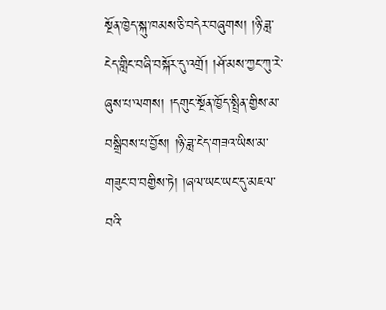སྔོན་ཁྱེད་སྐུ་ཁམས་ཅི་བདེར་བཞུགས། །ཉི་ཟླ་ངེད་གླིང་བཞི་བསྐོར་དུ་འགྲོ། །ཤོ་མས་ཀྱང་ཀུ་རེ་ཞུས་པ་ལགས། །དགུང་སྔོན་ཁྱོད་སྤྲིན་གྱིས་མ་བསྒྲིབས་པ་བྱོས། །ཉི་ཟླ་ངེད་གཟའ་ཡིས་མ་གཟུང་བ་བགྱིས་ཏེ། །ཞལ་ཡང་ཡང་དུ་མཇལ་བའི་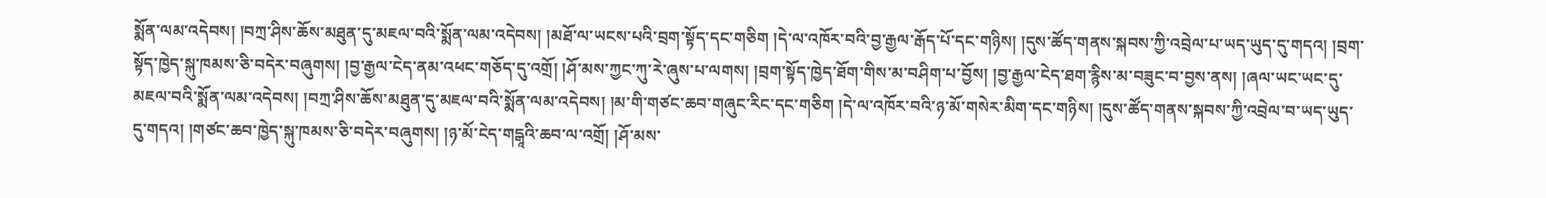སྨོན་ལམ་འདེབས། །བཀྲ་ཤིས་ཆོས་མཐུན་དུ་མཇལ་བའི་སྨོན་ལམ་འདེབས། །མཐོ་ལ་ཡངས་པའི་བྲག་སྟོད་དང་གཅིག །དེ་ལ་འཁོར་བའི་བྱ་རྒྱལ་རྒོད་པོ་དང་གཉིས། །དུས་ཚོད་གནས་སྐབས་ཀྱི་འབྲེལ་པ་ཡད་ཡུད་དུ་གདའ། །བྲག་སྟོད་ཁྱེད་སྐུ་ཁམས་ཅི་བདེར་བཞུགས། །བྱ་རྒྱལ་ངེད་ནམ་འཕང་གཅོད་དུ་འགྲོ། །ཤོ་མས་ཀྱང་ཀུ་རེ་ཞུས་པ་ལགས། །བྲག་སྟོད་ཁྱེད་ཐོག་གིས་མ་བཤིག་པ་བྱོས། །བྱ་རྒྱལ་ངེད་ཐག་རྙིས་མ་བཟུང་བ་བྱས་ནས། །ཞལ་ཡང་ཡང་དུ་མཇལ་བའི་སྨོན་ལམ་འདེབས། །བཀྲ་ཤིས་ཆོས་མཐུན་དུ་མཇལ་བའི་སྨོན་ལམ་འདེབས། །མ་གི་གཙང་ཆབ་གཞུང་རིང་དང་གཅིག །དེ་ལ་འཁོར་བའི་ཉ་མོ་གསེར་མིག་དང་གཉིས། །དུས་ཚོད་གནས་སྐབས་ཀྱི་འབྲེལ་བ་ཡད་ཡུད་དུ་གདའ། །གཙང་ཆབ་ཁྱེད་སྐུ་ཁམས་ཅི་བདེར་བཞུགས། །ཉ་མོ་ངེད་གདྒཱའི་ཆབ་ལ་འགྲོ། །ཤོ་མས་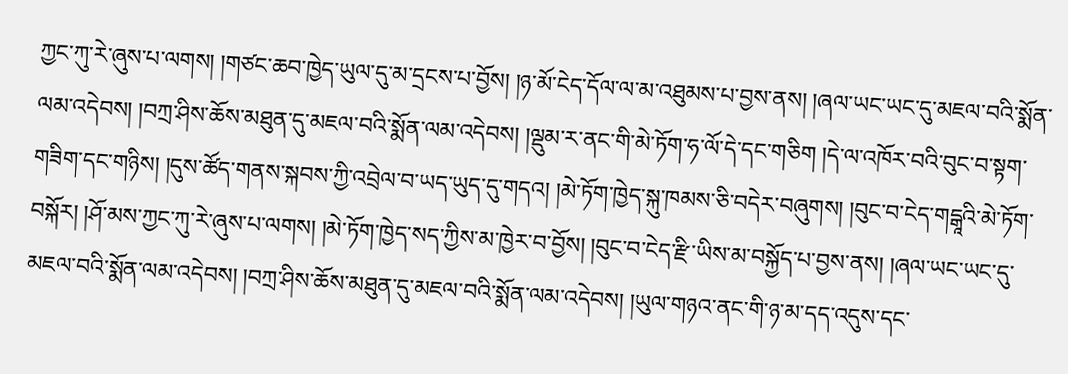ཀྱང་ཀུ་རེ་ཞུས་པ་ལགས། །གཙང་ཆབ་ཁྱེད་ཡུལ་དུ་མ་དྲངས་པ་བྱོས། །ཉ་མོ་ངེད་དོལ་ལ་མ་འཐུམས་པ་བྱས་ནས། །ཞལ་ཡང་ཡང་དུ་མཇལ་བའི་སྨོན་ལམ་འདེབས། །བཀྲ་ཤིས་ཆོས་མཐུན་དུ་མཇལ་བའི་སྨོན་ལམ་འདེབས། །ལྡུམ་ར་ནང་གི་མེ་ཏོག་ཧ་ལོ་དེ་དང་གཅིག །དེ་ལ་འཁོར་བའི་བུང་བ་སྟག་གཟིག་དང་གཉིས། །དུས་ཚོད་གནས་སྐབས་ཀྱི་འབྲེལ་བ་ཡད་ཡུད་དུ་གདའ། །མེ་ཏོག་ཁྱེད་སྐུ་ཁམས་ཅི་བདེར་བཞུགས། །བུང་བ་ངེད་གདྒཱའི་མེ་ཏོག་བསྐོར། །ཤོ་མས་ཀྱང་ཀུ་རེ་ཞུས་པ་ལགས། །མེ་ཏོག་ཁྱེད་སད་ཀྱིས་མ་ཁྱེར་བ་བྱོས། །བུང་བ་ངེད་རྫི་ཡིས་མ་བསྐྱོད་པ་བྱས་ནས། །ཞལ་ཡང་ཡང་དུ་མཇལ་བའི་སྨོན་ལམ་འདེབས། །བཀྲ་ཤིས་ཆོས་མཐུན་དུ་མཇལ་བའི་སྨོན་ལམ་འདེབས། །ཡུལ་གཉའ་ནང་གི་ཉ་མ་དད་འདུས་དང་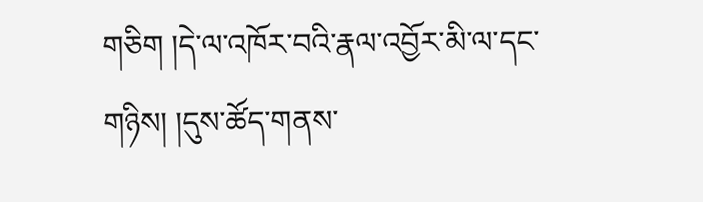གཅིག །དེ་ལ་འཁོར་བའི་རྣལ་འབྱོར་མི་ལ་དང་གཉིས། །དུས་ཚོད་གནས་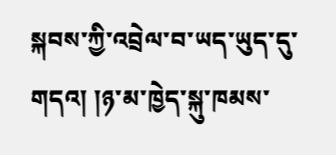སྐབས་ཀྱི་འབྲེལ་བ་ཡད་ཡུད་དུ་གདའ། །ཉ་མ་ཁྱེད་སྐུ་ཁམས་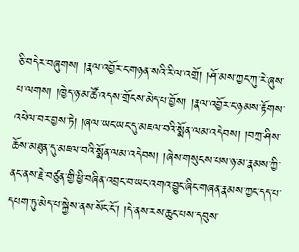ཅི་བདེར་བཞུགས། །རྣལ་འབྱོར་ང་གཉན་སའི་རི་ལ་འགྲོ། །ཤོ་མས་ཀྱང་ཀུ་རེ་ཞུས་པ་ལགས། །ཁྱེད་ཉ་མ་ཚོ་འདས་གྲོངས་མེད་པ་བྱོས། །རྣལ་འབྱོར་ང་ཉམས་རྟོགས་འཕེལ་བར་བྱས་ཏེ། །ཞལ་ཡང་ཡང་དུ་མཇལ་བའི་སྨོན་ལམ་འདེབས། །བཀྲ་ཤིས་ཆོས་མཐུན་དུ་མཇལ་བའི་སྨོན་ལམ་འདེབས། །ཞེས་གསུངས་པས་ཉ་མ་རྣམས་ཀྱི་ནང་ནས་རྗེ་བཙུན་གྱི་ཕྱི་བཞིན་འབྲང་བ་ཡང་འགའ་བྱུང་ཞིང་གཞན་རྣམས་ཀྱང་དད་པ་དཔག་ཏུ་མེད་པ་སྐྱེས་ནས་སོང་ངོ་། །དེ་ནས་རས་ཆུང་པས་དབུས་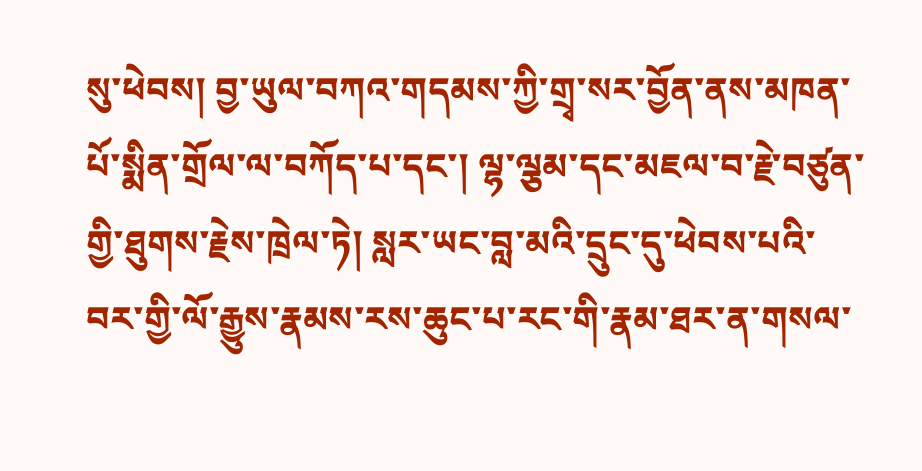སུ་ཕེབས། བྱ་ཡུལ་བཀའ་གདམས་ཀྱི་གྲྭ་སར་བྱོན་ནས་མཁན་པོ་སྨིན་གྲོལ་ལ་བཀོད་པ་དང་། ལྷ་ལྕམ་དང་མཇལ་བ་རྗེ་བཙུན་གྱི་ཐུགས་རྗེས་ཁྲེལ་ཏེ། སླར་ཡང་བླ་མའི་དྲུང་དུ་ཕེབས་པའི་བར་གྱི་ལོ་རྒྱུས་རྣམས་རས་ཆུང་པ་རང་གི་རྣམ་ཐར་ན་གསལ་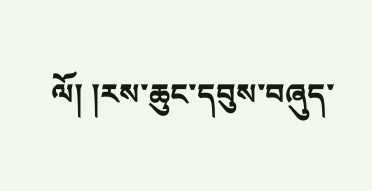ལོ། །རས་ཆུང་དབུས་བཞུད་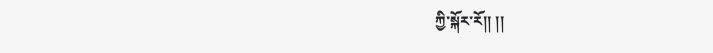ཀྱི་སྐོར་རོ།། །།